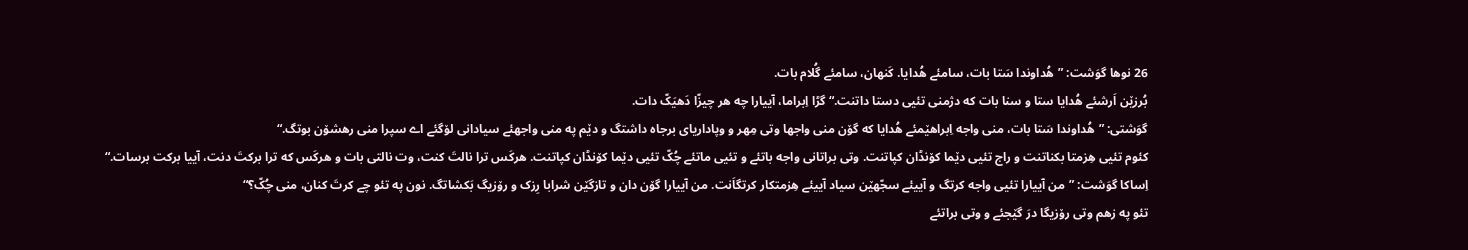26 نوها گوَشت: ”هُداوندا سَتا بات، سامئے هُدایا. کَنهان، سامئے گُلام بات.
بُرزێن اَرشئے هُدایا ستا و سنا بات که دژمنی تئیی دستا داتنت.“ گڑا اِبراما، آییارا چه هر چیزّا دَهیَکّ دات.
گوَشتی: ”هُداوندا سَتا بات، منی واجه اِبراهێمئے هُدایا که گۆن منی واجها وتی مِهر و وپاداریای برجاه داشتگ و دێم په منی واجهئے سیادانی لۆگئے اے سپرا منی رهشۆن بوتگ.“
کئوم تئیی هِزمتا بکناتنت و راج تئیی دێما کۆنڈان کپاتنت. وتی براتانی واجه باتئے و تئیی ماتئے چُکّ تئیی دێما کۆنڈان کپاتنت. هرکَس ترا نالتَ کنت، وت نالتی بات و هرکَس که ترا برکتَ دنت، آییا برکت برسات.“
اِساکا گوَشت: ”من آییارا تئیی واجه کرتگ و آییئے سجّهێن سیاد آییئے هِزمتکار کرتگاَنت. من آییارا گۆن دان و تازگێن شرابا رِزک و رۆزیگ بَکشاتگ. نون په تئو چے کرتَ کنان، منی چُکّ؟“
تئو په زهم وتی رۆزیگا درَ گێجئے و وتی براتئے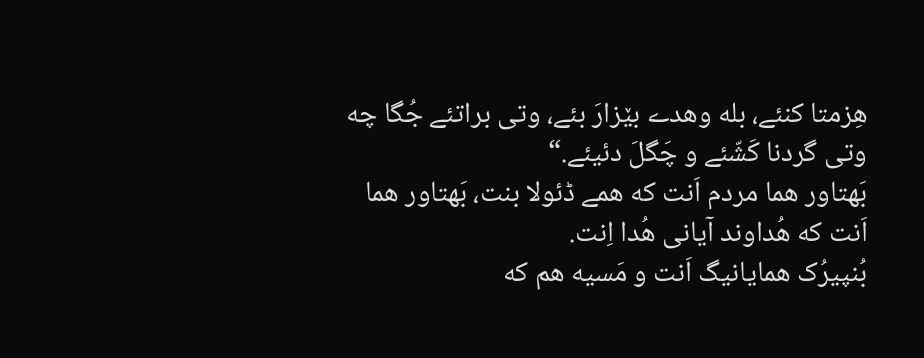هِزمتا کنئے، بله وهدے بێزارَ بئے، وتی براتئے جُگا چه وتی گردنا کَشّئے و چَگلَ دئیئے.“
بَهتاور هما مردم اَنت که همے ڈئولا بنت، بَهتاور هما اَنت که هُداوند آیانی هُدا اِنت.
بُنپیرُک همایانیگ اَنت و مَسیه هم که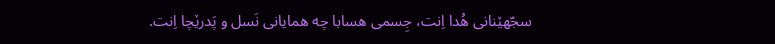سجّهێنانی هُدا اِنت، جِسمی هسابا چه همایانی نَسل و پَدرێچا اِنت.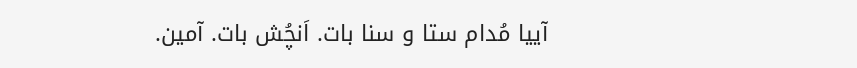آییا مُدام ستا و سنا بات. اَنچُش بات. آمین.